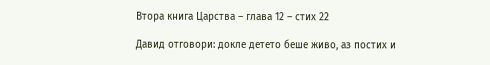Втора книга Царства – глава 12 – стих 22

Давид отговори: докле детето беше живо, аз постих и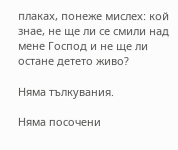плаках, понеже мислех: кой знае, не ще ли се смили над мене Господ и не ще ли остане детето живо?

Няма тълкувания.

Няма посочени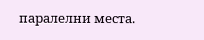паралелни места.